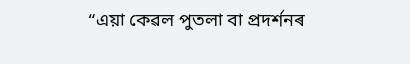“এয়া কেৱল পুতলা বা প্ৰদৰ্শনৰ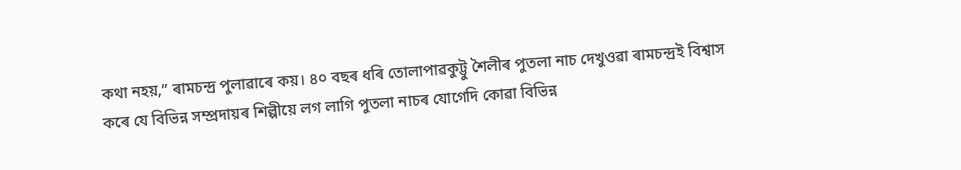কথা নহয়,” ৰামচন্দ্ৰ পুলাৱাৰে কয়। ৪০ বছৰ ধৰি তোলাপাৱকুট্টু শৈলীৰ পুতলা নাচ দেখুওৱা ৰামচন্দ্ৰই বিশ্বাস কৰে যে বিভিন্ন সম্প্ৰদায়ৰ শিল্পীয়ে লগ লাগি পুতলা নাচৰ যোগেদি কোৱা বিভিন্ন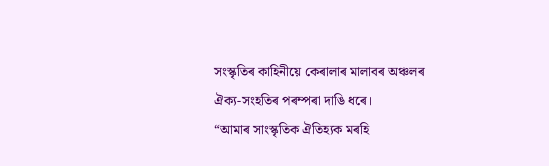সংস্কৃতিৰ কাহিনীয়ে কেৰালাৰ মালাবৰ অঞ্চলৰ ঐক্য-সংহতিৰ পৰম্পৰা দাঙি ধৰে।
“আমাৰ সাংস্কৃতিক ঐতিহ্যক মৰহি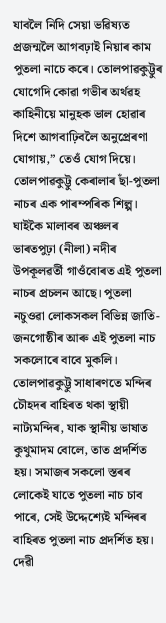যাবলৈ নিদি সেয়া ভৱিষ্যত প্ৰজন্মলৈ আগবঢ়াই নিয়াৰ কাম পুতলা নাচে কৰে। তোলপাৱকুট্টুৰ যোগেদি কোৱা গভীৰ অৰ্থৱহ কাহিনীয়ে মানুহক ভাল হোৱাৰ দিশে আগবাঢ়িবলৈ অনুপ্ৰেৰণা যোগায়,” তেওঁ যোগ দিয়ে।
তোলপাৱকুট্টু কেৰালাৰ ছাঁ-পুতলা নাচৰ এক পাৰম্পৰিক শিল্প। ঘাইকৈ মালাবৰ অঞ্চলৰ ভাৰতপুঢ়া (নীলা) নদীৰ উপকূলৱৰ্তী গাওঁবোৰত এই পুতলা নাচৰ প্ৰচলন আছে। পুতলা নচুওৱা লোকসকল বিভিন্ন জাতি-জনগোষ্ঠীৰ আৰু এই পুতলা নাচ সকলোৰে বাবে মুকলি।
তোলপাৱকুট্টু সাধাৰণতে মন্দিৰ চৌহদৰ বাহিৰত থকা স্থায়ী নাট্যমন্দিৰ, যাক স্থানীয় ভাষাত কুথুমাদম বোলে, তাত প্ৰদৰ্শিত হয়। সমাজৰ সকলো স্তৰৰ লোকেই যাতে পুতলা নাচ চাব পাৰে, সেই উদ্দেশ্যেই মন্দিৰৰ বাহিৰত পুতলা নাচ প্ৰদৰ্শিত হয়। দেৱী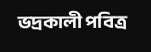ভদ্ৰকালী পবিত্ৰ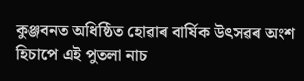কুঞ্জবনত অধিষ্ঠিত হোৱাৰ বাৰ্ষিক উৎসৱৰ অংশ হিচাপে এই পুতলা নাচ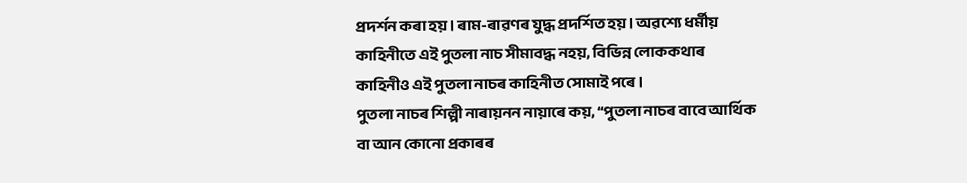প্ৰদৰ্শন কৰা হয়। ৰাম-ৰাৱণৰ যুদ্ধ প্ৰদৰ্শিত হয়। অৱশ্যে ধৰ্মীয় কাহিনীতে এই পুতলা নাচ সীমাবদ্ধ নহয়, বিভিন্ন লোককথাৰ কাহিনীও এই পুতলা নাচৰ কাহিনীত সোমাই পৰে।
পুতলা নাচৰ শিল্পী নাৰায়নন নায়াৰে কয়, “পুতলা নাচৰ বাবে আৰ্থিক বা আন কোনো প্ৰকাৰৰ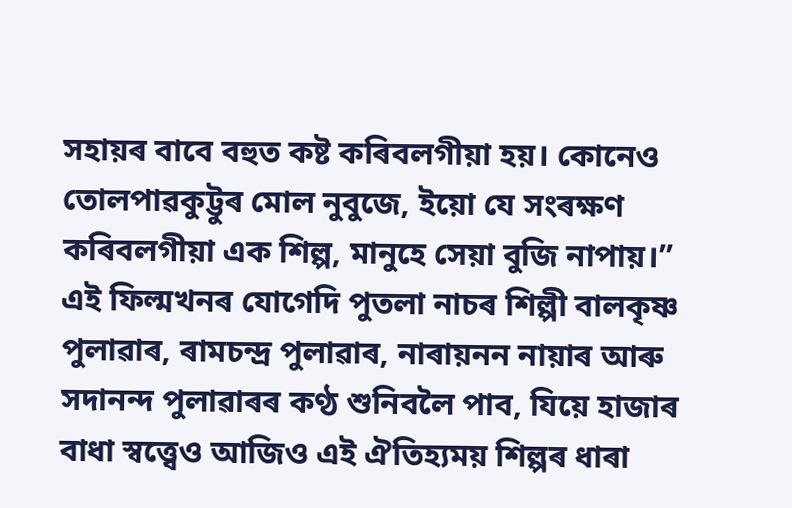সহায়ৰ বাবে বহুত কষ্ট কৰিবলগীয়া হয়। কোনেও তোলপাৱকুট্টুৰ মোল নুবুজে, ইয়ো যে সংৰক্ষণ কৰিবলগীয়া এক শিল্প, মানুহে সেয়া বুজি নাপায়।”
এই ফিল্মখনৰ যোগেদি পুতলা নাচৰ শিল্পী বালকৃষ্ণ পুলাৱাৰ, ৰামচন্দ্ৰ পুলাৱাৰ, নাৰায়নন নায়াৰ আৰু সদানন্দ পুলাৱাৰৰ কণ্ঠ শুনিবলৈ পাব, যিয়ে হাজাৰ বাধা স্বত্ত্বেও আজিও এই ঐতিহ্যময় শিল্পৰ ধাৰা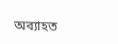অব্যাহত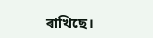ৰাখিছে।